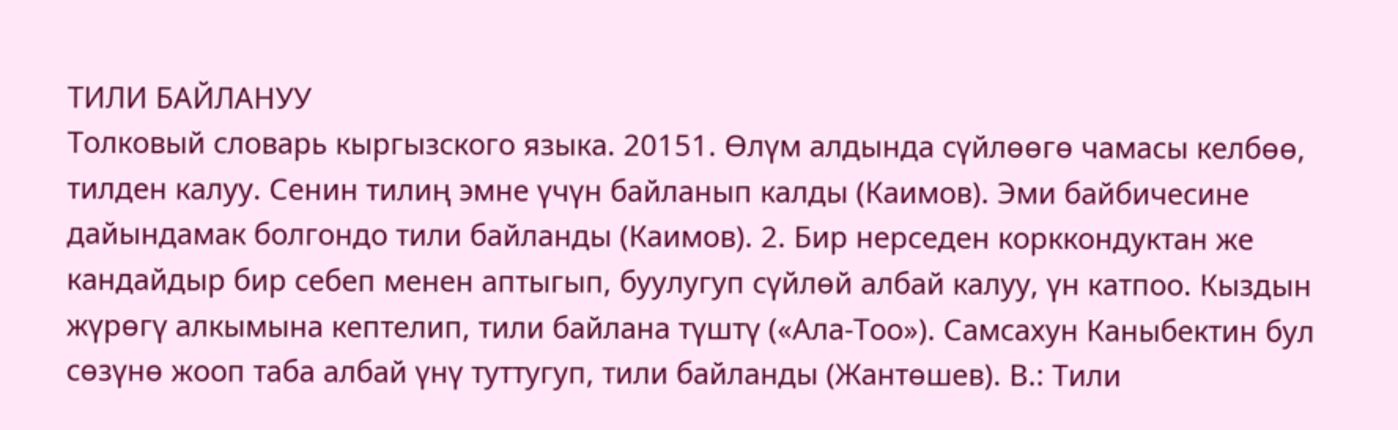ТИЛИ БАЙЛАНУУ
Толковый словарь кыргызского языка. 20151. Өлүм алдында сүйлөөгө чамасы келбөө, тилден калуу. Сенин тилиң эмне үчүн байланып калды (Каимов). Эми байбичесине дайындамак болгондо тили байланды (Каимов). 2. Бир нерседен корккондуктан же кандайдыр бир себеп менен аптыгып, буулугуп сүйлөй албай калуу, үн катпоо. Кыздын жүрөгү алкымына кептелип, тили байлана түштү («Ала-Тоо»). Самсахун Каныбектин бул сөзүнө жооп таба албай үнү туттугуп, тили байланды (Жантөшев). В.: Тили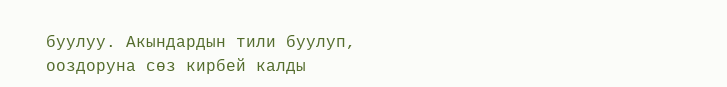буулуу. Акындардын тили буулуп, ооздоруна сөз кирбей калды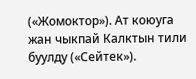(«Жомоктор»). Ат коюуга жан чыкпай Калктын тили буулду («Сейтек»).